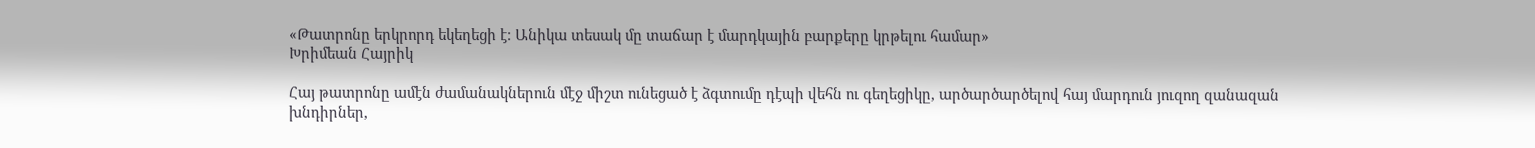«Թատրոնը երկրորդ եկեղեցի է։ Անիկա տեսակ մը տաճար է մարդկային բարքերը կրթելու համար»
Խրիմեան Հայրիկ

Հայ թատրոնը ամէն ժամանակներուն մէջ միշտ ունեցած է ձգտումը դէպի վեհն ու գեղեցիկը, արծարծարծելով հայ մարդուն յուզող զանազան խնդիրներ,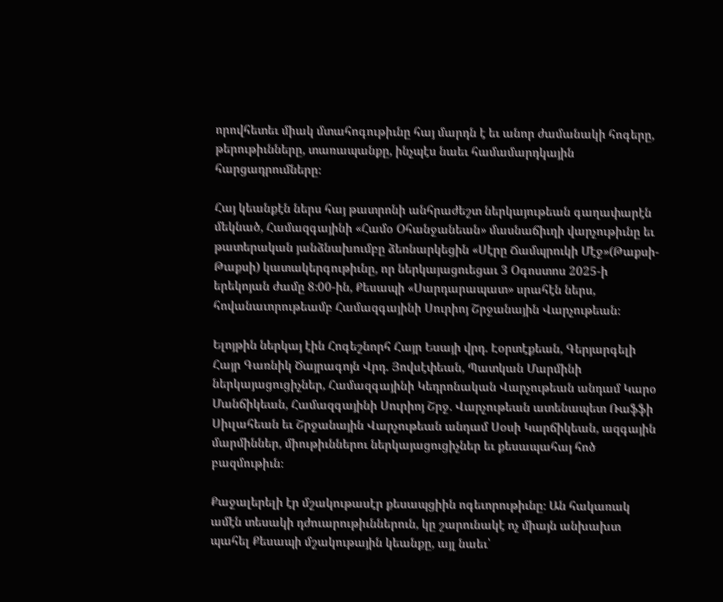որովհետեւ միակ մտահոգութիւնը հայ մարդն է եւ անոր ժամանակի հոգերը, թերութիւնները, տառապանքը, ինչպէս նաեւ համամարդկային հարցադրումները։

Հայ կեանքէն ներս հայ թատրոնի անհրաժեշտ ներկայութեան գաղափարէն մեկնած, Համազգայինի «Համօ Օհանջանեան» մասնաճիւղի վարչութիւնը եւ թատերական յանձնախումբը ձեռնարկեցին «Սէրը Ճամպրուկի Մէջ»(Թաքսի-Թաքսի) կատակերգութիւնը, որ ներկայացուեցաւ 3 Օգոստոս 2025-ի երեկոյան ժամը 8։00-ին, Քեսապի «Սարդարապատ» սրահէն ներս, հովանաւորութեամբ Համազգայինի Սուրիոյ Շրջանային Վարչութեան։

Ելոյթին ներկայ էին Հոգեշնորհ Հայր Եսայի վրդ. Էօրտէքեան, Գերյարգելի Հայր Գառնիկ Ծայրագոյն Վրդ. Յովսէփեան, Պատկան Մարմինի ներկայացուցիչներ, Համազգայինի Կեդրոնական Վարչութեան անդամ Կարօ Մանճիկեան, Համազգայինի Սուրիոյ Շրջ. Վարչութեան ատենապետ Ռաֆֆի Սիւլահեան եւ Շրջանային Վարչութեան անդամ Սօսի Կարճիկեան, ազգային մարմիններ, միութիւններու ներկայացուցիչներ եւ քեսապահայ հոծ բազմութիւն։

Քաջալերելի էր մշակութասէր քեսապցիին ոգեւորութիւնը։ Ան հակառակ ամէն տեսակի դժուարութիւններուն, կը շարունակէ ոչ միայն անխախտ պահել Քեսապի մշակութային կեանքը, այլ նաեւ՝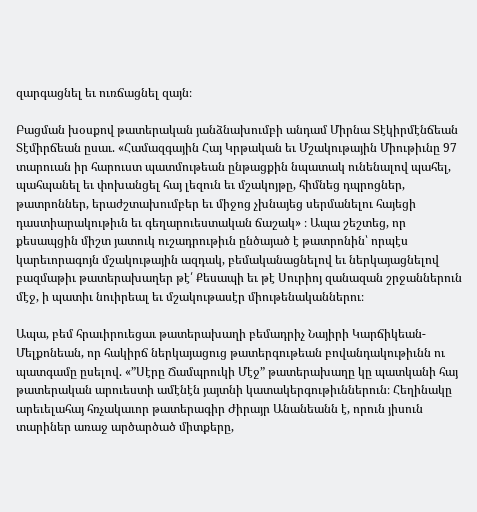զարգացնել եւ ուռճացնել զայն։

Բացման խօսքով թատերական յանձնախումբի անդամ Միրնա Տէկիրմէնճեան Տէմիրճեան ըսաւ. «Համազգային Հայ Կրթական եւ Մշակութային Միութիւնը 97 տարուան իր հարուստ պատմութեան ընթացքին նպատակ ունենալով պահել, պահպանել եւ փոխանցել հայ լեզուն եւ մշակոյթը, հիմնեց դպրոցներ, թատրոններ, երաժշտախումբեր եւ միջոց չխնայեց սերմանելու հայեցի դաստիարակութիւն եւ գեղարուեստական ճաշակ» ։ Ապա շեշտեց, որ քեսապցին միշտ յատուկ ուշադրութիւն ընծայած է թատրոնին՝ որպէս կարեւորագոյն մշակութային ազդակ, բեմականացնելով եւ ներկայացնելով բազմաթիւ թատերախաղեր թէ՛ Քեսապի եւ թէ Սուրիոյ զանազան շրջաններուն մէջ, ի պատիւ նուիրեալ եւ մշակութասէր միութենականներու։

Ապա, բեմ հրաւիրուեցաւ թատերախաղի բեմադրիչ Նայիրի Կարճիկեան-Մելքոնեան, որ հակիրճ ներկայացուց թատերգութեան բովանդակութիւնն ու պատգամը ըսելով. «”Սէրը Ճամպրուկի Մէջ” թատերախաղը կը պատկանի հայ թատերական արուեստի ամէնէն յայտնի կատակերգութիւններուն։ Հեղինակը արեւելահայ հռչակաւոր թատերագիր Ժիրայր Անանեանն է, որուն յիսուն տարիներ առաջ արծարծած միտքերը,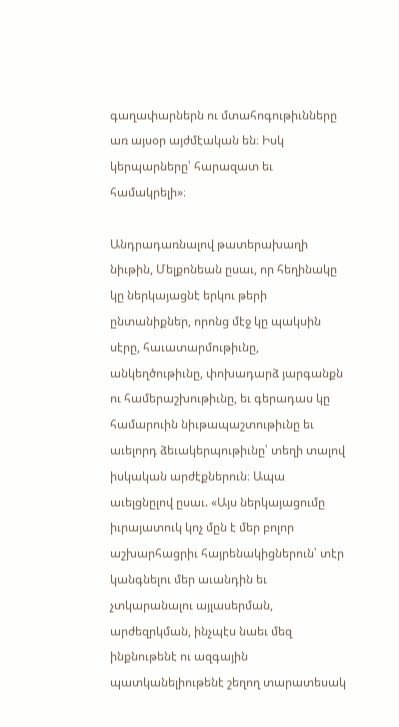գաղափարներն ու մտահոգութիւնները առ այսօր այժմէական են։ Իսկ կերպարները՝ հարազատ եւ համակրելի»։

Անդրադառնալով թատերախաղի նիւթին, Մելքոնեան ըսաւ, որ հեղինակը կը ներկայացնէ երկու թերի ընտանիքներ, որոնց մէջ կը պակսին սէրը, հաւատարմութիւնը, անկեղծութիւնը, փոխադարձ յարգանքն ու համերաշխութիւնը, եւ գերադաս կը համարուին նիւթապաշտութիւնը եւ աւելորդ ձեւակերպութիւնը՝ տեղի տալով իսկական արժէքներուն։ Ապա աւելցնըլով ըսաւ. «Այս ներկայացումը իւրայատուկ կոչ մըն է մեր բոլոր աշխարհացրիւ հայրենակիցներուն՝ տէր կանգնելու մեր աւանդին եւ չտկարանալու այլասերման, արժեզրկման, ինչպէս նաեւ մեզ ինքնութենէ ու ազգային պատկանելիութենէ շեղող տարատեսակ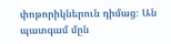փոթորիկներուն դիմաց։ Ան պատգամ մըն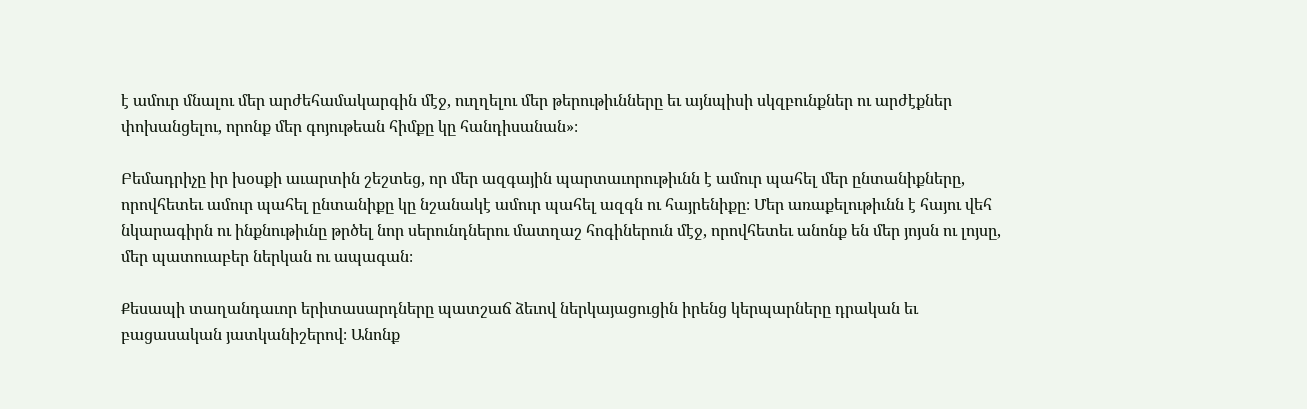է ամուր մնալու մեր արժեհամակարգին մէջ, ուղղելու մեր թերութիւնները եւ այնպիսի սկզբունքներ ու արժէքներ փոխանցելու, որոնք մեր գոյութեան հիմքը կը հանդիսանան»։

Բեմադրիչը իր խօսքի աւարտին շեշտեց, որ մեր ազգային պարտաւորութիւնն է ամուր պահել մեր ընտանիքները, որովհետեւ ամուր պահել ընտանիքը կը նշանակէ ամուր պահել ազգն ու հայրենիքը։ Մեր առաքելութիւնն է հայու վեհ նկարագիրն ու ինքնութիւնը թրծել նոր սերունդներու մատղաշ հոգիներուն մէջ, որովհետեւ անոնք են մեր յոյսն ու լոյսը, մեր պատուաբեր ներկան ու ապագան։

Քեսապի տաղանդաւոր երիտասարդները պատշաճ ձեւով ներկայացուցին իրենց կերպարները դրական եւ բացասական յատկանիշերով։ Անոնք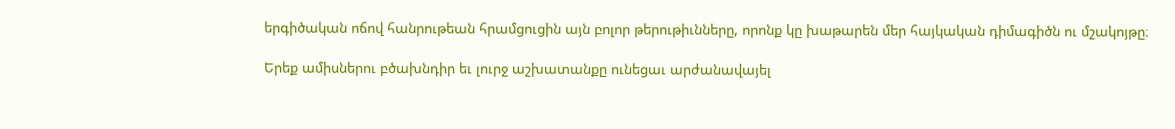երգիծական ոճով հանրութեան հրամցուցին այն բոլոր թերութիւնները, որոնք կը խաթարեն մեր հայկական դիմագիծն ու մշակոյթը։

Երեք ամիսներու բծախնդիր եւ լուրջ աշխատանքը ունեցաւ արժանավայել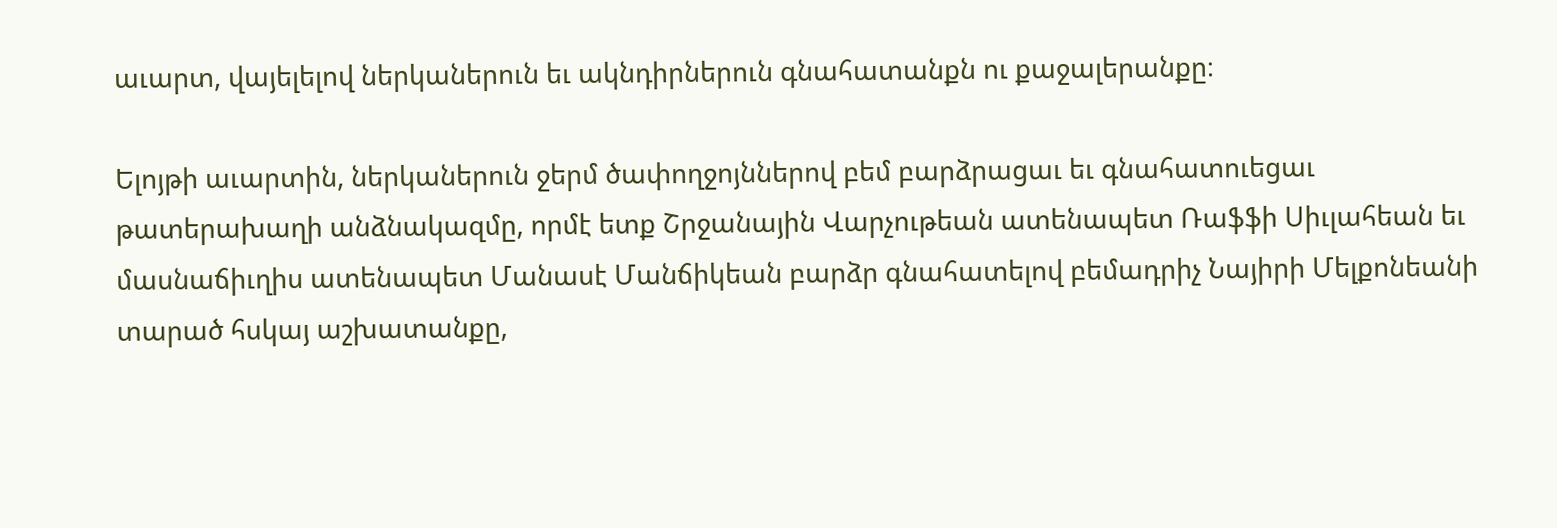աւարտ, վայելելով ներկաներուն եւ ակնդիրներուն գնահատանքն ու քաջալերանքը։

Ելոյթի աւարտին, ներկաներուն ջերմ ծափողջոյններով բեմ բարձրացաւ եւ գնահատուեցաւ թատերախաղի անձնակազմը, որմէ ետք Շրջանային Վարչութեան ատենապետ Ռաֆֆի Սիւլահեան եւ մասնաճիւղիս ատենապետ Մանասէ Մանճիկեան բարձր գնահատելով բեմադրիչ Նայիրի Մելքոնեանի տարած հսկայ աշխատանքը,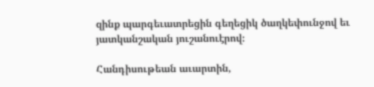զինք պարգեւատրեցին գեղեցիկ ծաղկեփունջով եւ յատկանշական յուշանուէրով։

Հանդիսութեան աւարտին,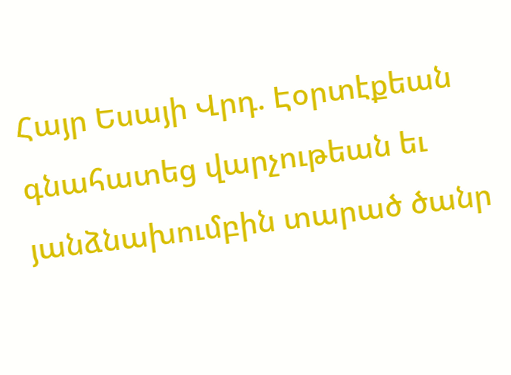Հայր Եսայի Վրդ. Էօրտէքեան գնահատեց վարչութեան եւ յանձնախումբին տարած ծանր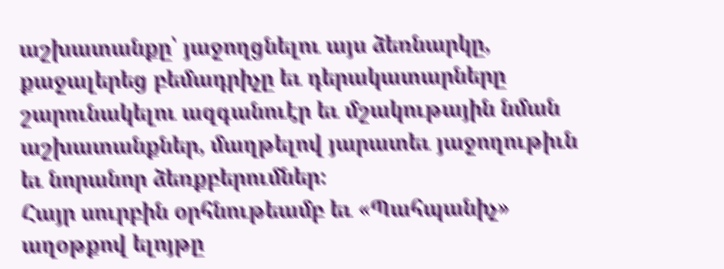աշխատանքը՝ յաջողցնելու այս ձեռնարկը, քաջալերեց բեմադրիչը եւ դերակատարները շարունակելու ազգանուէր եւ մշակութային նման աշխատանքներ, մաղթելով յարատեւ յաջողութիւն եւ նորանոր ձեռքբերումներ։
Հայր սուրբին օրհնութեամբ եւ «Պահպանիչ» աղօթքով ելոյթը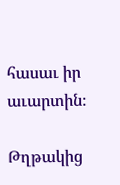հասաւ իր աւարտին։

Թղթակից